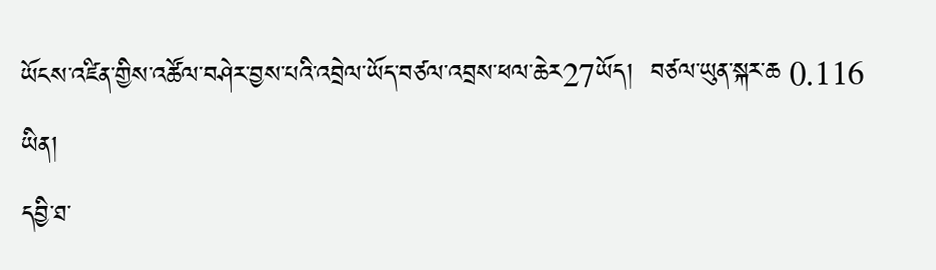ཡོངས་འཛིན་གྱིས་འཚོལ་བཤེར་བྱས་པའི་འབྲེལ་ཡོད་བཙལ་འབྲས་ཕལ་ཆེར27ཡོད།  བཙལ་ཡུན་སྐར་ཆ 0.116 ཡིན།
དབྱི་ཐ་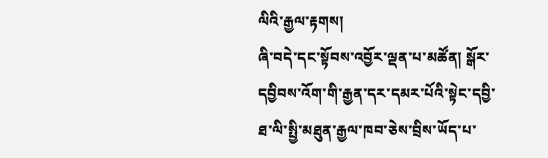ལིའི་རྒྱལ་རྟགས།
ཞི་བདེ་དང་སྟོབས་འབྱོར་ལྡན་པ་མཚོན། སྒོར་དབྱིབས་འོག་གི་རྒྱན་དར་དམར་པོའི་སྟེང་དབྱི་ཐ་ལི་སྤྱི་མཐུན་རྒྱལ་ཁབ་ཅེས་བྲིས་ཡོད་པ་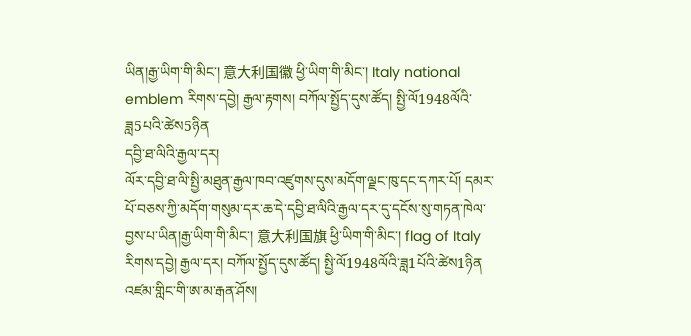ཡིན།རྒྱ་ཡིག་གི་མིང་། 意大利国徽 ཕྱི་ཡིག་གི་མིང་། Italy national emblem རིགས་དབྱེ། རྒྱལ་རྟགས། བཀོལ་སྤྱོད་དུས་ཚོད། སྤྱི་ལོ1948ལོའི་ཟླ5པའི་ཚེས5ཉིན
དབྱི་ཐ་ལིའི་རྒྱལ་དར།
ལོར་དབྱི་ཐ་ལི་སྤྱི་མཐུན་རྒྱལ་ཁབ་འཛུགས་དུས་མདོག་ལྗང་ཁུ་དང་དཀར་པོ། དམར་པོ་བཅས་ཀྱི་མདོག་གསུམ་དར་ཆ་དེ་དབྱི་ཐ་ལིའི་རྒྱལ་དར་དུ་དངོས་སུ་གཏན་ཁེལ་བྱས་པ་ཡིན།རྒྱ་ཡིག་གི་མིང་། 意大利国旗 ཕྱི་ཡིག་གི་མིང་། flag of Italy རིགས་དབྱེ། རྒྱལ་དར། བཀོལ་སྤྱོད་དུས་ཚོད། སྤྱི་ལོ1948ལོའི་ཟླ1པོའི་ཚེས1ཉིན
འཛམ་གླིང་གི་ཨ་མ་རྒན་ཤོས།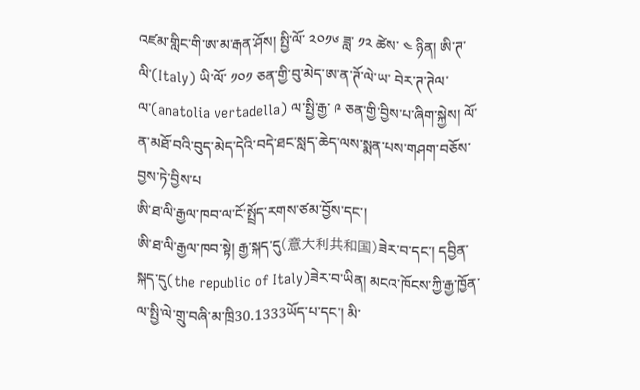འཛམ་གླིང་གི་ཨ་མ་རྒན་ཤོས། སྤྱི་ལོ་ ༢༠༡༦ ཟླ་ ༡༢ ཚེས་ ༤ ཉིན། ཨི་ཊ་ལི་(Italy) ཡི་ལོ་ ༡༠༡ ཅན་གྱི་བུ་མེད་ཨ་ན་ཊོ་ལེ་ཡ་ བེར་ཊ་ཊེལ་ལ་(anatolia vertadella) ལ་སྤྱི་རྒྱ་ ༩ ཅན་གྱི་བྱིས་པ་ཞིག་སྐྱེས། ལོ་ན་མཐོ་བའི་བུད་མེད་དེའི་བདེ་ཐང་སླད་ཆེད་ལས་སྨན་པས་གཤག་བཅོས་བྱས་ཏེ་བྱིས་པ
ཨི་ཐ་ལི་རྒྱལ་ཁབ་ལ་ངོ་སྤྲོད་རགས་ཙམ་བྱོས་དང་།
ཨི་ཐ་ལི་རྒྱལ་ཁབ་སྟེ། རྒྱ་སྐད་དུ(意大利共和国)ཟེར་བ་དང་། དབྱིན་སྐད་དུ(the republic of Italy)ཟེར་བ་ཡིན། མངའ་ཁོངས་ཀྱི་རྒྱ་ཁྱོན་ལ་སྤྱི་ལེ་གྲུ་བཞི་མ་ཁྲི30.1333ཡོད་པ་དང་། མི་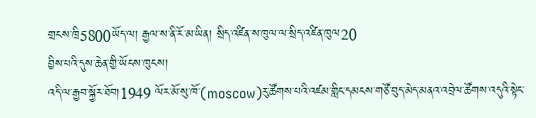གྲངས་ཁྲི5800ཡོད་ལ། རྒྱལ་ས་ནི་རོ་མ་ཡིན། སྲིད་འཛིན་ས་ཁུལ་ལ་སྲིད་འཛིན་ཁུལ20
བྱིས་པའི་དུས་ཆེན་གྱི་ཡོངས་ཁུངས།
འདི་ལ་རྒྱབ་སྐྱོར་ཐོབ།1949 ལོར་མོ་སུ་ཁོ་(moscow)རུ་ཚོགས་པའི་འཛམ་གླིང་དམངས་གཙོ་བུད་མེད་མནའ་འབྲེལ་ཚོགས་འདུའི་སྟེང་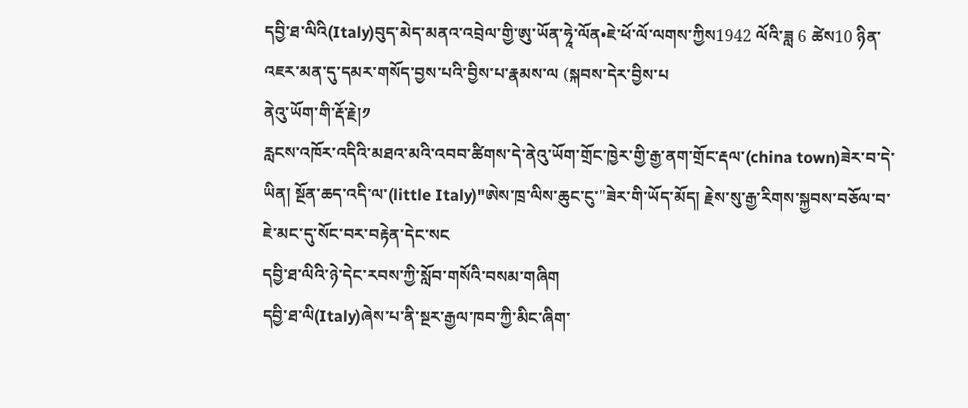དབྱི་ཐ་ལིའི(Italy)བུད་མེད་མནའ་འབྲེལ་གྱི་ཨུ་ཡོན་ཧཱེ་ལོན•ཇེ་ཕོ་ལོ་ལགས་ཀྱིས1942 ལོའི་ཟླ 6 ཚེས10 ཉིན་འཇར་མན་དུ་དམར་གསོད་བྱས་པའི་བྱིས་པ་རྣམས་ལ (སྐབས་དེར་བྱིས་པ
ནེའུ་ཡོག་གི་རྡོ་རྗེ།༡
རླངས་འཁོར་འདིའི་མཐའ་མའི་འབབ་ཚིགས་དེ་ནེའུ་ཡོག་གྲོང་ཁྱེར་གྱི་རྒྱ་ནག་གྲོང་རྡལ་(china town)ཟེར་བ་དེ་ཡིན། སྔོན་ཆད་འདི་ལ་(little Italy)"ཨེས་ཁྲ་ལིས་ཆུང་ངུ་"ཟེར་གི་ཡོད་མོད། རྗེས་སུ་རྒྱ་རིགས་སྐྱབས་བཅོལ་བ་ཇེ་མང་དུ་སོང་བར་བརྟེན་དེང་སང
དབྱི་ཐ་ལིའི་ཉེ་དེང་རབས་ཀྱི་སློབ་གསོའི་བསམ་གཞིག
དབྱི་ཐ་ལི(Italy)ཞེས་པ་ནི་སྔར་རྒྱལ་ཁབ་ཀྱི་མིང་ཞིག་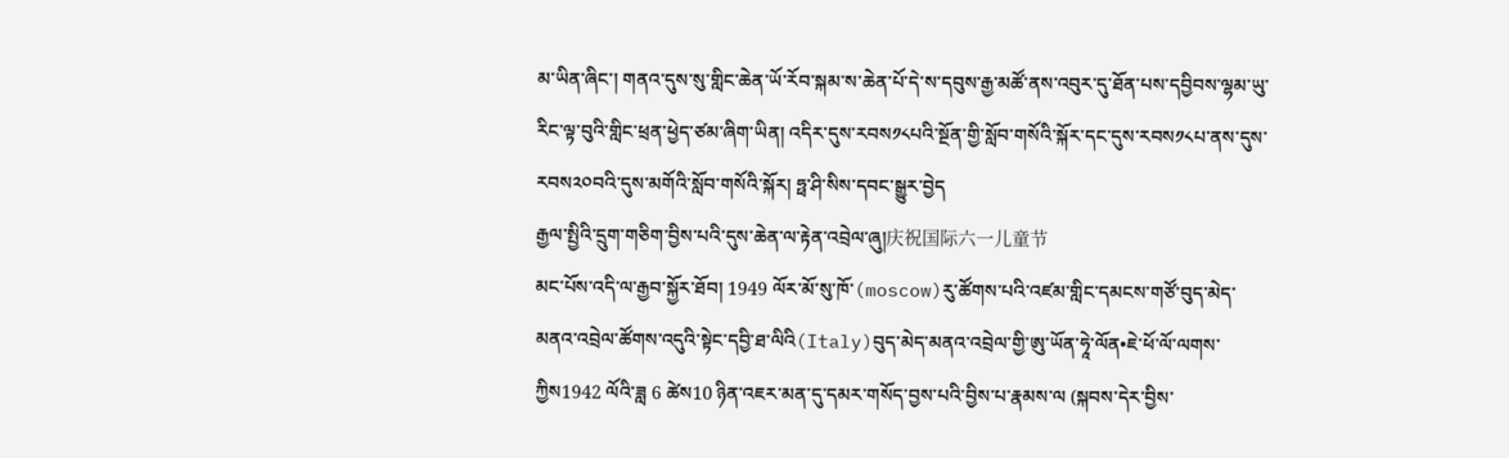མ་ཡིན་ཞིང་། གནའ་དུས་སུ་གླིང་ཆེན་ཡོ་རོབ་སྐམ་ས་ཆེན་པོ་དེ་ས་དབུས་རྒྱ་མཚོ་ནས་འབུར་དུ་ཐོན་པས་དབྱིབས་ལྷམ་ཡུ་རིང་ལྟ་བུའི་གླིང་ཕྲན་ཕྱེད་ཙམ་ཞིག་ཡིན། འདིར་དུས་རབས༡༨པའི་སྔོན་གྱི་སློབ་གསོའི་སྐོར་དང་དུས་རབས༡༨པ་ནས་དུས་རབས༢༠བའི་དུས་མགོའི་སློབ་གསོའི་སྐོར། ཧྥ་ཤི་སིས་དབང་སྒྱུར་བྱེད
རྒྱལ་སྤྱིའི་དྲུག་གཅིག་བྱིས་པའི་དུས་ཆེན་ལ་རྟེན་འབྲེལ་ཞུ།庆祝国际六一儿童节
མང་པོས་འདི་ལ་རྒྱབ་སྐྱོར་ཐོབ། 1949 ལོར་མོ་སུ་ཁོ་(moscow)རུ་ཚོགས་པའི་འཛམ་གླིང་དམངས་གཙོ་བུད་མེད་མནའ་འབྲེལ་ཚོགས་འདུའི་སྟེང་དབྱི་ཐ་ལིའི(Italy)བུད་མེད་མནའ་འབྲེལ་གྱི་ཨུ་ཡོན་ཧཱེ་ལོན•ཇེ་ཕོ་ལོ་ལགས་ཀྱིས1942 ལོའི་ཟླ 6 ཚེས10 ཉིན་འཇར་མན་དུ་དམར་གསོད་བྱས་པའི་བྱིས་པ་རྣམས་ལ (སྐབས་དེར་བྱིས་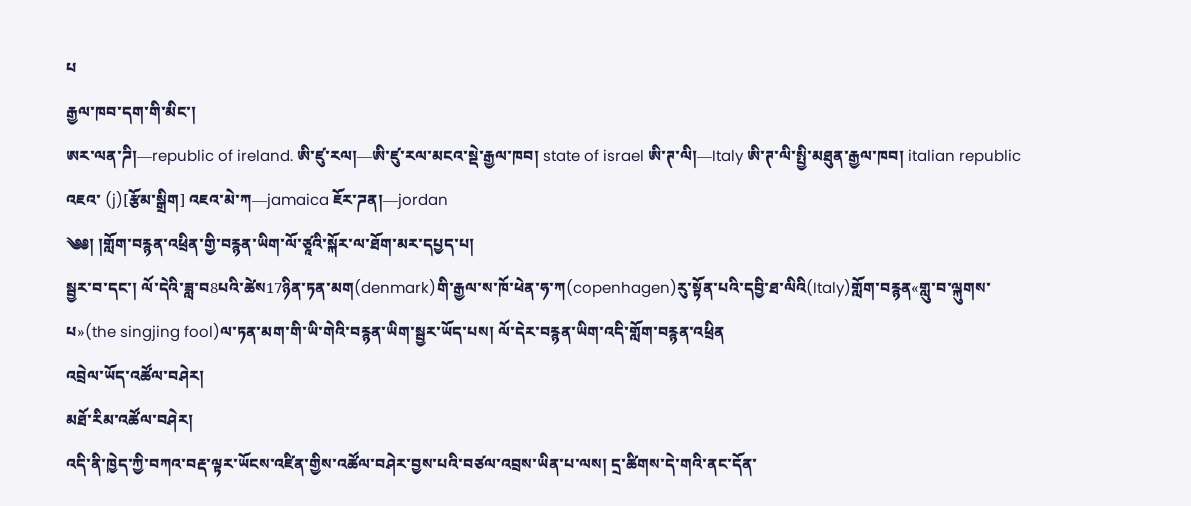པ
རྒྱལ་ཁབ་དག་གི་མིང་།
ཨར་ལན་ཌི།—republic of ireland. ཨི་ཛུ་རལ།—ཨི་ཛུ་རལ་མངའ་སྡེ་རྒྱལ་ཁབ། state of israel ཨི་ཊ་ལི།—Italy ཨི་ཊ་ལི་སྤྱི་མཐུན་རྒྱལ་ཁབ། italian republic འཇའ་ (j)[རྩོམ་སྒྲིག] འཇའ་མེ་ཀ—jamaica ཇོར་ཌན།—jordan
༄༅། །གློག་བརྙན་འཕྲིན་གྱི་བརྙན་ཡིག་ལོ་ཙཱའི་སྐོར་ལ་ཐོག་མར་དཔྱད་པ།
སྦྱར་བ་དང་། ལོ་དེའི་ཟླ་བ8པའི་ཚེས17ཉིན་ཏན་མག(denmark)གི་རྒྱལ་ས་ཁོ་ཕེན་ཧ་ཀ(copenhagen)རུ་སྟོན་པའི་དབྱི་ཐ་ལིའི(Italy)གློག་བརྙན«གླུ་བ་ལྐུགས་པ»(the singjing fool)ལ་ཏན་མག་གི་ཡི་གེའི་བརྙན་ཡིག་སྦྱར་ཡོད་པས། ལོ་དེར་བརྙན་ཡིག་འདི་གློག་བརྙན་འཕྲིན
འབྲེལ་ཡོད་འཚོལ་བཤེར།
མཐོ་རིམ་འཚོལ་བཤེར།
འདི་ནི་ཁྱེད་ཀྱི་བཀའ་བརྡ་ལྟར་ཡོངས་འཛིན་གྱིས་འཚོལ་བཤེར་བྱས་པའི་བཙལ་འབྲས་ཡིན་པ་ལས། དྲ་ཚིགས་དེ་གའི་ནང་དོན་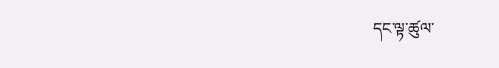དང་ལྟ་ཚུལ་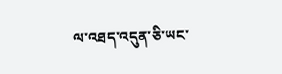ལ་འཐད་འདུན་ཅི་ཡང་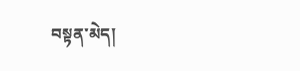བསྟན་མེད།